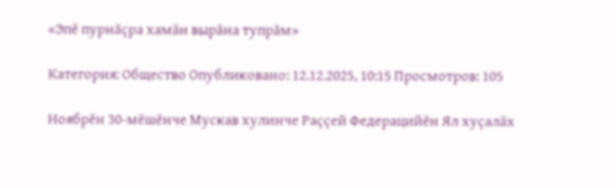«Эпĕ пурнăçра хамăн вырăна тупрăм»

Категория: Общество Опубликовано: 12.12.2025, 10:15 Просмотров: 105

Ноябрĕн 30-мĕшĕнче Мускав хулинче Раççей Федерацийĕн Ял хуçалăх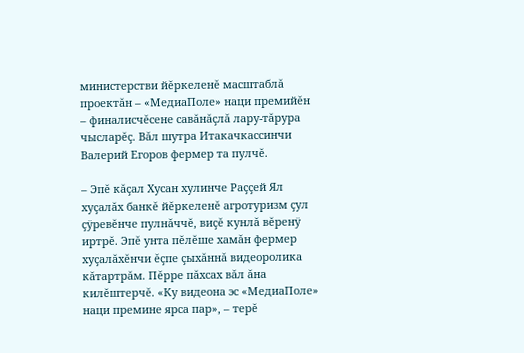министерстви йĕркеленĕ масштаблă проектăн – «МедиаПоле» наци премийĕн – финалисчĕсене савăнăçлă лару-тăрура чысларĕç. Вăл шутра Итакачкассинчи Валерий Егоров фермер та пулчĕ.

– Эпĕ кăçал Хусан хулинче Раççей Ял хуçалăх банкĕ йĕркеленĕ агротуризм çул çÿревĕнче пулнăччĕ, виçĕ кунлă вĕренÿ иртрĕ. Эпĕ унта пĕлĕше хамăн фермер хуçалăхĕнчи ĕçпе çыхăннă видеоролика кăтартрăм. Пĕрре пăхсах вăл ăна килĕштерчĕ. «Ку видеона эс «МедиаПоле» наци премине ярса пар», – терĕ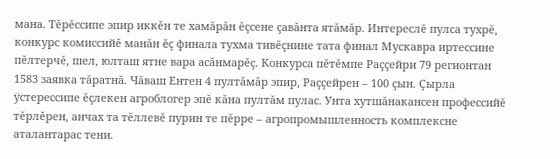мана. Тĕрĕссипе эпир иккĕн те хамăрăн ĕçсене çавăнта ятăмăр. Интереслĕ пулса тухрĕ, конкурс комиссийĕ манăн ĕç финала тухма тивĕçнине тата финал Мускавра иртессине пĕлтерчĕ, шел, юлташ ятне вара асăнмарĕç. Конкурса пĕтĕмпе Раççейри 79 регионтан 1583 заявка тăратнă. Чăваш Ентен 4 пултăмăр эпир, Раççейрен – 100 çын. Çырла ÿстерессипе ĕçлекен агроблогер эпĕ кăна пултăм пулас. Унта хутшăнакансен профессийĕ тĕрлĕрен, анчах та тĕллевĕ пурин те пĕрре – агропромышленность комплексне аталантарас тени.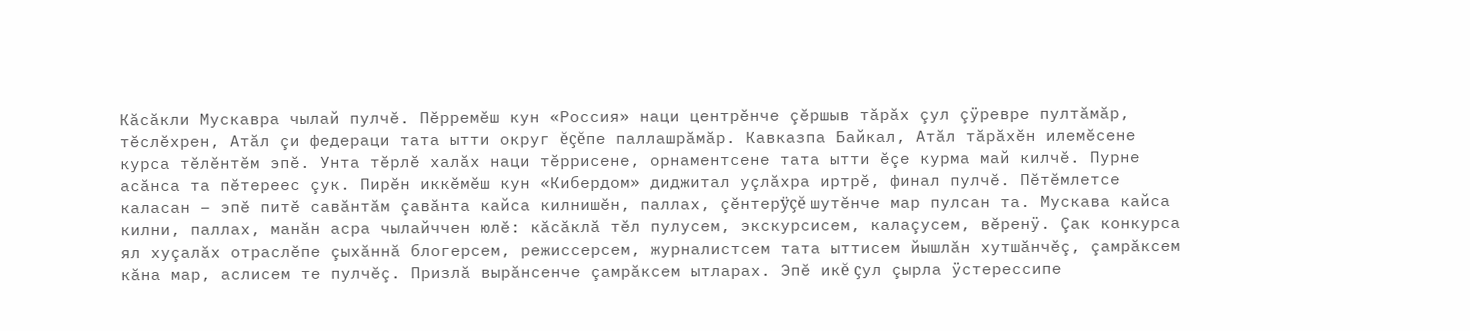Кăсăкли Мускавра чылай пулчĕ. Пĕрремĕш кун «Россия» наци центрĕнче çĕршыв тăрăх çул çÿревре пултăмăр, тĕслĕхрен, Атăл çи федераци тата ытти округ ĕçĕпе паллашрăмăр. Кавказпа Байкал, Атăл тăрăхĕн илемĕсене курса тĕлĕнтĕм эпĕ. Унта тĕрлĕ халăх наци тĕррисене, орнаментсене тата ытти ĕçе курма май килчĕ. Пурне асăнса та пĕтереес çук. Пирĕн иккĕмĕш кун «Кибердом» диджитал уçлăхра иртрĕ, финал пулчĕ. Пĕтĕмлетсе каласан – эпĕ питĕ савăнтăм çавăнта кайса килнишĕн, паллах, çĕнтерÿçĕ шутĕнче мар пулсан та. Мускава кайса килни, паллах, манăн асра чылайччен юлĕ: кăсăклă тĕл пулусем, экскурсисем, калаçусем, вĕренÿ. Çак конкурса ял хуçалăх отраслĕпе çыхăннă блогерсем, режиссерсем, журналистсем тата ыттисем йышлăн хутшăнчĕç, çамрăксем кăна мар, аслисем те пулчĕç. Призлă вырăнсенче çамрăксем ытларах. Эпĕ икĕ çул çырла ÿстерессипе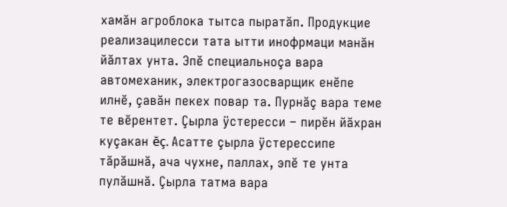хамăн агроблока тытса пыратăп. Продукцие реализацилесси тата ытти инофрмаци манăн йăлтах унта. Эпĕ специальноçа вара автомеханик, электрогазосварщик енĕпе илнĕ, çавăн пекех повар та. Пурнăç вара теме те вĕрентет. Çырла ÿстересси – пирĕн йăхран куçакан ĕç. Асатте çырла ÿстерессипе тăрăшнă, ача чухне, паллах, эпĕ те унта пулăшнă. Çырла татма вара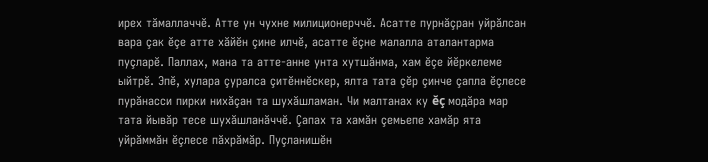ирех тăмаллаччĕ. Атте ун чухне милиционерччĕ. Асатте пурнăçран уйрăлсан вара çак ĕçе атте хăйĕн çине илчĕ, асатте ĕçне малалла аталантарма пуçларĕ. Паллах, мана та атте-анне унта хутшăнма, хам ĕçе йĕркелеме ыйтрĕ. Эпĕ, хулара çуралса çитĕннĕскер, ялта тата çĕр çинче çапла ĕçлесе пурăнасси пирки нихăçан та шухăшламан. Чи малтанах ку ĕç модăра мар тата йывăр тесе шухăшланăччĕ. Çапах та хамăн çемьепе хамăр ята уйрăммăн ĕçлесе пăхрăмăр. Пуçланишĕн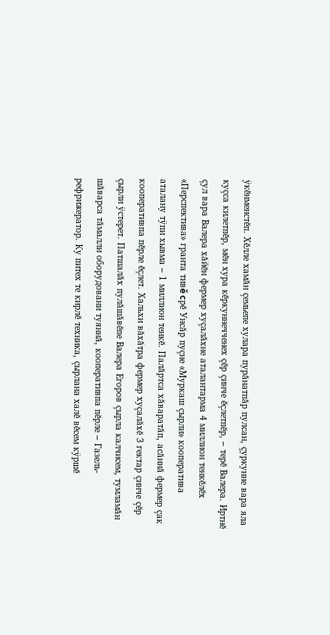ÿкĕнменстĕп. Хĕлле хамăн çемьепе хулара пурăнатпăр пулсан, çуркунне вара яла куçса килетпĕр, мĕн хура кĕркуннечченех çĕр çинче ĕçлетпĕр, – терĕ Валера. Иртнĕ çул вара Валера хăйĕн фермер хуçалăхне аталантарма 4 миллион тенкĕлĕх «Перспектива» гранта тивĕ cрĕ Унсăр пуçне «Муркаш çырли» кооператива аталану тÿпи хывма – 1 миллион тенкĕ. Палăртса хăваратăп, асăннă фермер çак кооперативпа пĕрле ĕçлет. Хальхи вăхăтра фермер хуçалăхĕ 3 гектар çинче çĕр çырли ÿстерет. Патшалăх пулăшăвĕпе Валера Егоров çырла калчисем, тумламăн шăварса тăмалли оборудовани туяннă, кооперативпа пĕрле – Газель-рефрижератор. Ку питех те кирлĕ техника, çырлана халĕ вĕсем кÿршĕ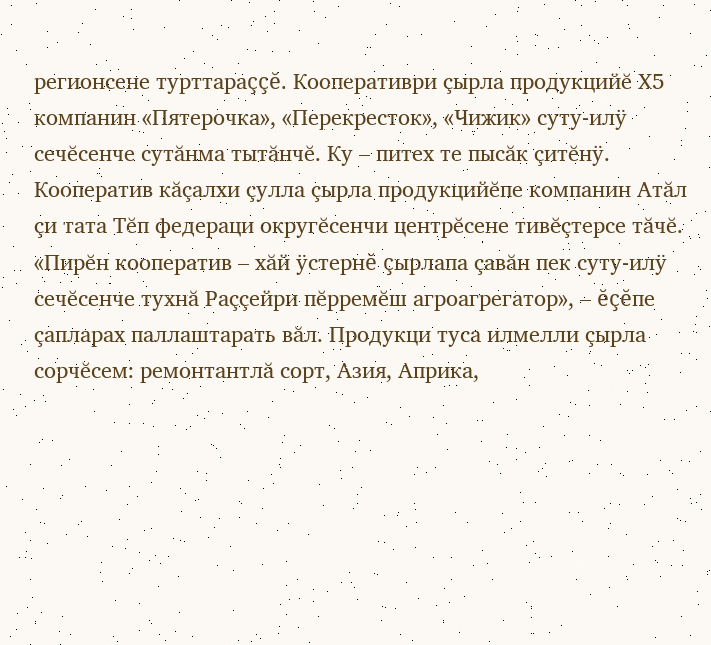регионсене турттараççĕ. Кооперативри çырла продукцийĕ Х5 компанин «Пятерочка», «Перекресток», «Чижик» суту-илÿ сечĕсенче сутăнма тытăнчĕ. Ку – питех те пысăк çитĕнÿ. Кооператив кăçалхи çулла çырла продукцийĕпе компанин Атăл çи тата Тĕп федераци округĕсенчи центрĕсене тивĕçтерсе тăчĕ. «Пирĕн кооператив – хăй ÿстернĕ çырлапа çавăн пек суту-илÿ сечĕсенче тухнă Раççейри пĕрремĕш агроагрегатор», – ĕçĕпе çапларах паллаштарать вăл. Продукци туса илмелли çырла сорчĕсем: ремонтантлă сорт, Азия, Априка,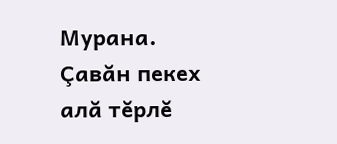Мурана. Çавăн пекех алă тĕрлĕ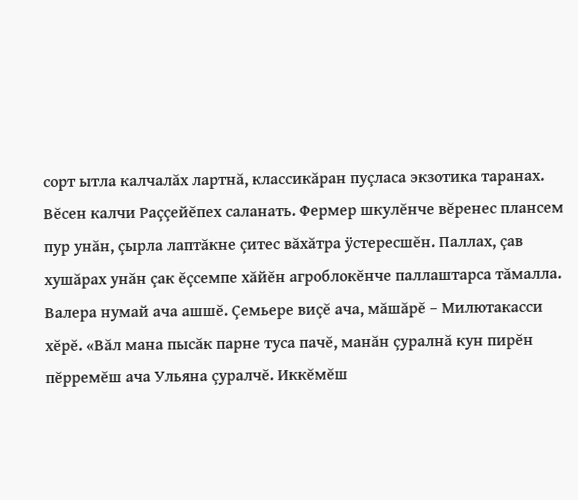сорт ытла калчалăх лартнă, классикăран пуçласа экзотика таранах. Вĕсен калчи Раççейĕпех саланать. Фермер шкулĕнче вĕренес плансем пур унăн, çырла лаптăкне çитес вăхăтра ÿстересшĕн. Паллах, çав хушăрах унăн çак ĕçсемпе хăйĕн агроблокĕнче паллаштарса тăмалла. Валера нумай ача ашшĕ. Çемьере виçĕ ача, мăшăрĕ – Милютакасси хĕрĕ. «Вăл мана пысăк парне туса пачĕ, манăн çуралнă кун пирĕн пĕрремĕш ача Ульяна çуралчĕ. Иккĕмĕш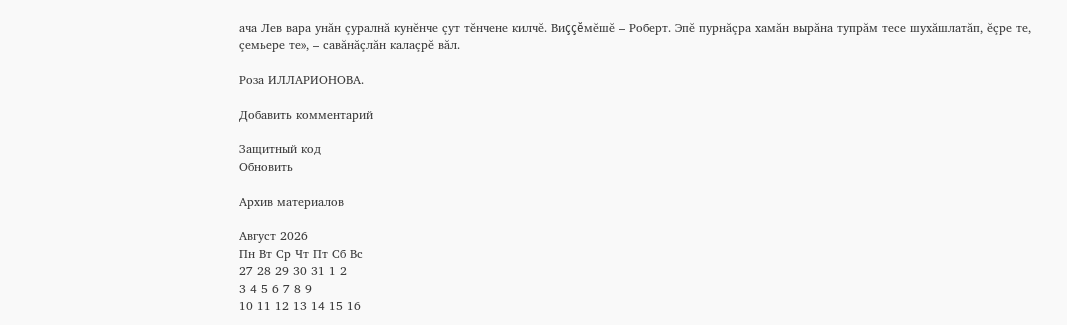ача Лев вара унăн çуралнă кунĕнче çут тĕнчене килчĕ. Виççĕмĕшĕ – Роберт. Эпĕ пурнăçра хамăн вырăна тупрăм тесе шухăшлатăп, ĕçре те, çемьере те», – савăнăçлăн калаçрĕ вăл.

Роза ИЛЛАРИОНОВА.

Добавить комментарий

Защитный код
Обновить

Архив материалов

Август 2026
Пн Вт Ср Чт Пт Сб Вс
27 28 29 30 31 1 2
3 4 5 6 7 8 9
10 11 12 13 14 15 16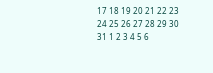17 18 19 20 21 22 23
24 25 26 27 28 29 30
31 1 2 3 4 5 6